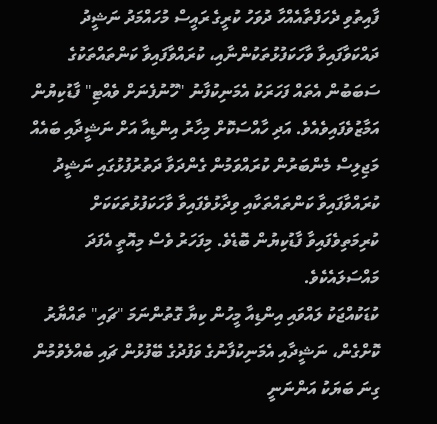ފާއިތުވި ދެހަފްތާއެއްހާ ދުވަހު ކުރީގެ ރައީސް މުހައްމަދު ނަޝީދު ދައްކަވާފައިވާ ވާހަކަފުޅުތަކުންނާއި، ކުރައްވާފައިވާ ކަންތައްތަކުގެ ސަބަބުން އެތައް ފަހަރަކު އެމަނިކުފާނު "ހޫނުފެނަށް ވެއްޓި" ފާޑުކިޔުން އަމާޒުވެފައިވެއެވެ. އަދި ހާއްސަކޮށް މިހާރު އިންޑިއާ އަށް ނަޝީދާއި ބައެއް މަޖިލިސް މެންބަރުން ކުރައްވަމުން ގެންދަވާ ދަތުރުފުޅުގައި ނަޝީދު ކުރައްވާފައިވާ ކަންތައްތަކާއި ވިދާޅުވެފައިވާ ވާހަކަފުޅުތަކަކަށް ކުރިމަތިވެފައިވާ ފާޑުކިޔުން ބޮޑެވެ. މިފަހަރު ވެސް މިއޮތީ އެފަދަ މައްސަލައެކެވެ.
ކުޑަކުއްޖަކު ލައްވައި އިންޑިއާ މީހުން ކިޔާ ގޮތުންނަމަ "ޗައި" ތައްޔާރު ކޮށްގެން، ނަޝީދާއި އެމަނިކުފާނުގެ ވަފުދުގެ ބޭފުޅުން ޗައި ބެއްލެވުމުން ގިނަ ބަޔަކު އަންނަނީ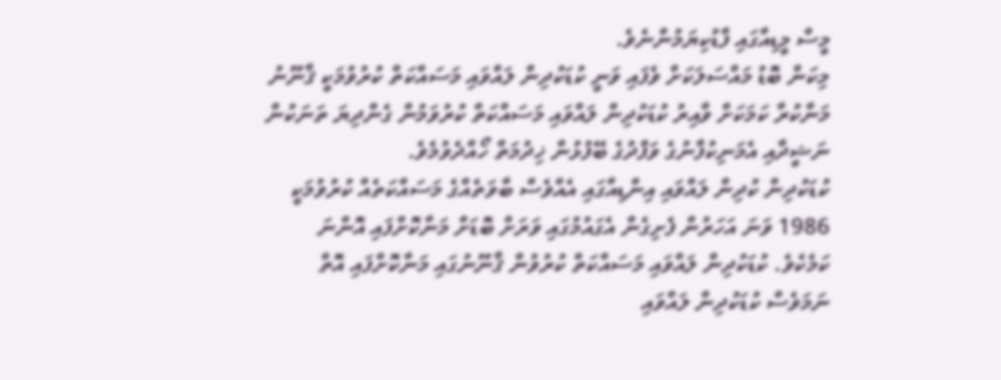މީސް މީޑިއާގައި ފާޑުކިޔަމުންނެވެ.
މިކަން ބޮޑު މައްސަލަކަށް ވެފައި ވަނީ ކުޑަކުދިން ލައްވައި މަސައްކަތް ކުރުވުމަކީ ޤާނޫނު މަނާކުރާ ކަމަކަށް ވާއިރު ކުޑަކުދިން ލައްވައި މަސައްކަތް ކުރުވަމުން ގެންދިޔަ ތަނަކުން ނަޝީދާއި އެމަނިކުފާނުގެ ވަފްދުގެ ބޭފުޅުން ޚިދުމަތް ހޯއްދެވުމެވެ.
ކުޑަކުދިން ކުދިން ލައްވައި އިންޑިއާގައި އެއްވެސް ބާވަތެއްގެ މަސައްކަތެއް ކުރުވުމަކީ 1986 ވަނަ އަހަރުން ފެށިގެން އެގައުމުގައި ވަރަށް ބޮޑަށް މަނާކޮށްފައި އޮންނަ ކަމެކެވެ. ކުޑަކުދިން ލައްވައި މަސައްކަތް ކުރުވުން ޤާނޫނުގައި މަނާކޮށްފައި އޮތް ނަމަވެސް ކުޑަކުދިން ލައްވައި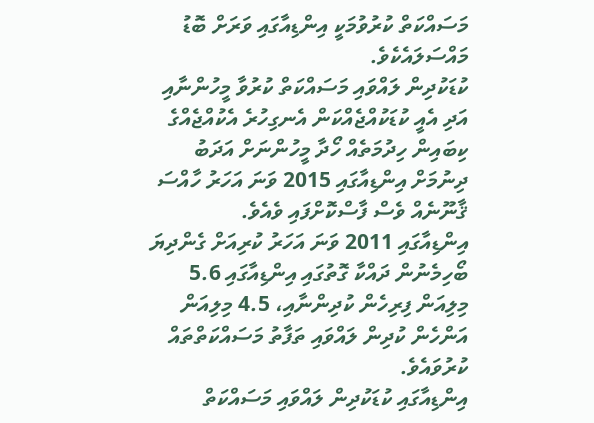މަސައްކަތް ކުރުވުމަކީ އިންޑިއާގައި ވަރަށް ބޮޑު މައްސަލައެކެވެ.
ކުޑަކުދިން ލައްވައި މަސައްކަތް ކުރުވާ މީހުންނާއި އަދި އެއީ ކުޑަކުއްޖެއްކަން އެނގިހުރެ އެކުއްޖެއްގެ ކިބައިން ހިދުމަތެއް ހޯދާ މީހުންނަށް އަދަބު ދިނުމަށް އިންޑިއާގައި 2015 ވަނަ އަހަރު ހާއްސަ ޤާނޫނެއް ވެސް ފާސްކޮށްފައި ވެއެވެ.
އިންޑިއާގައި 2011 ވަނަ އަހަރު ކުރިއަށް ގެންދިޔަ ބޯހިމެނުން ދައްކާ ގޮތުގައި އިންޑިއާގައި 5.6 މިލިއަން ފިރިހެން ކުދިންނާއި، 4.5 މިލިއަން އަންހެން ކުދިން ލައްވައި ތަފާތު މަސައްކަތްތައް ކުރުވައެވެ.
އިންޑިއާގައި ކުޑަކުދިން ލައްވައި މަސައްކަތް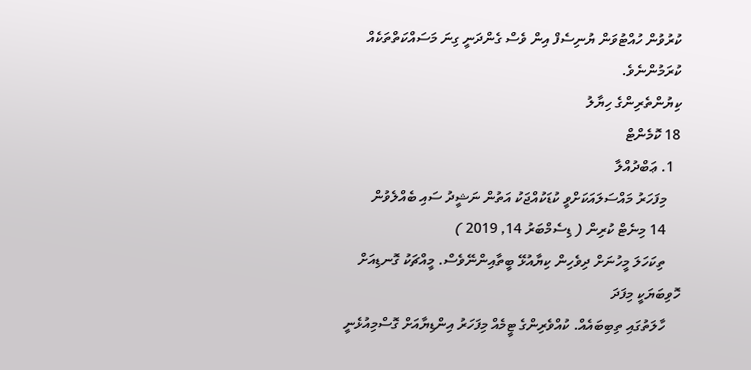ކުރުވުން ހުއްޓުވަން ޔުނިސެފް އިން ވެސް ގެންދަނީ ގިނަ މަސައްކަތްތަކެއް ކުރަމުންނެވެ.
ކިޔުންތެރިންގެ ހިޔާލު
18 ކޮމެންޓް
  1. ޢަބްދުއްލާ
    މިފަހަރު މައްސަލައަކަށްވީ ކުޑަކުއްޖަކު އަތުން ނަޝީދު ސައި ބެއްލެވުން
    14 މިނެޓް ކުރިން ( ޑިސެމްބަރު 14, 2019 )
    ތިކަހަލަ މީހުނަށް ދިވެހިން ކިޔާއުޅޭ ބީތާއިންނޭވެސް. މީއްޗަކު ގޮނޑިއަށް ހޮވިބަޔަކީ މިފަދަ
    ހާލަތުގައި ތިބިބައެއް. ކުއްވެރިންގެ ޓީމެއް މިފަހަރު އިންޑިޔާއަށް ގޮސްމިއުޅެނީ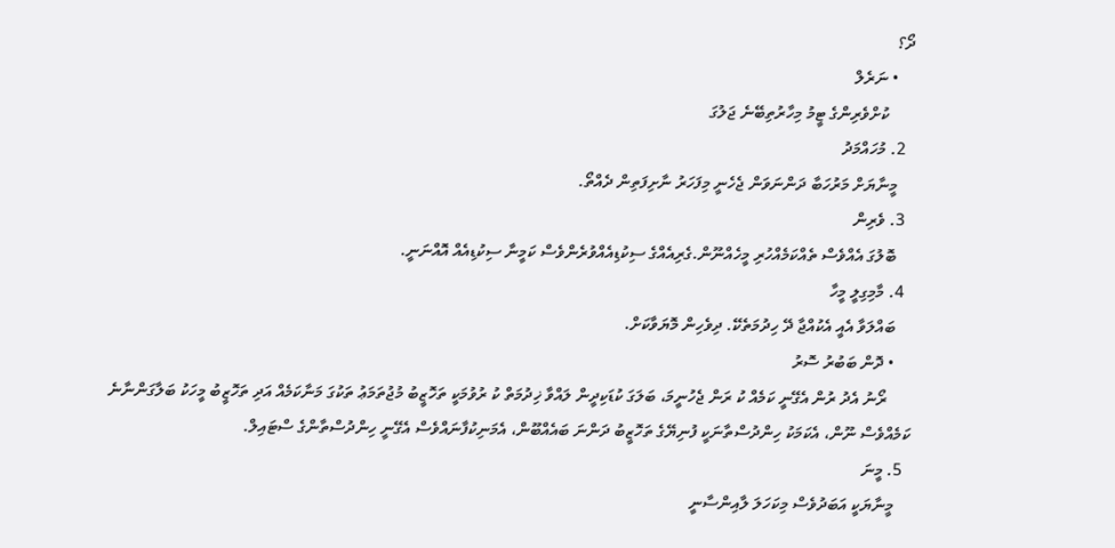ދޯ؟
    • ނަރެލް
      ކުށްވެރިންގެ ޓީމު މިހާރުތިބޭނެ ޖަލުގަ
  2. މުހައްމަދު
    މީނާޔަށް މަރުހަބާ ދަންނަވަން ޖެހެނީ މިފަހަރު ނާށިފަތިން ދެއްތޯ.
  3. ވެރިން
    ބޮލުގަ އެއްވެސް ތެއްކަމެއްހުރި މީހެއްނޫން.ގެރިއެއްގެ ސިކުޑިއެއްވުރެންވެސް ކަމީނާ ސިކުޑިއެއް އޮއްނަނީ.
  4. މާމިގިލީ މީހާ
    ބައްލަވާ އެއީ އެކުއްޖާ ދޭ ހިދުމަތެކޭ. ދިވެހިން މޮޔަވާކަށް.
    • ދޮން ބަބުރު ސޮރު
      ރޯނު އެދު ރުން އެގޭނީ ކަމެއް ކު ރަން ޖެހުނީމަ، ބަލަގަ ކުޑަކިދީން ލައްވާ ޚިދުމަތް ކު ރުވުމަކީ ތަހޮޒީބު މުޖުތަމަޢު ތަކުގަ މަނާކަމެއް އަދި ތަހޮޒީބު މީހަކު ބަލާގަންނާނެ ކަމެއްވެސް ނޫން، އެކަމަކު ހިންދުސްތާނަކީ ފުނިޔޭގެ ތަހޮޒީބު ދަންނަ ބައެއްބޫން، އެމަނިކުފާނައްވެސް އެގޭނީ ހިންދުސްތާންގެ ސްޓައިލް.
  5. މީނަ
    މީނާޔަކީ އަބަދުވެސް މިކަހަލަ ލާއިންސާނީ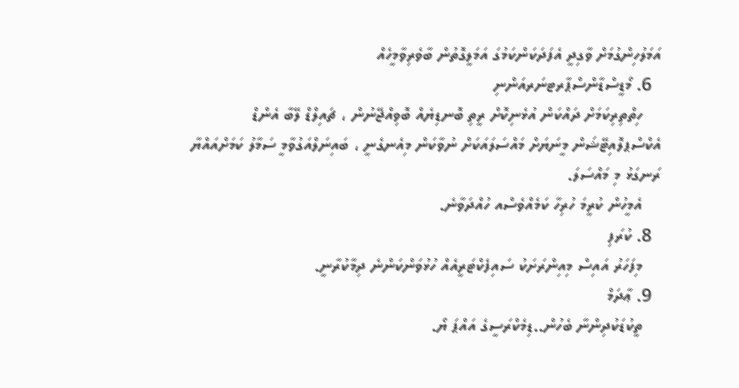އަމަލުހިންގުމަށް ވާގިދީ އެފަދަކަންކަމުގަ އަމަލީގޮތުން ބާވެރިވާމީހެއް
  6. މޯޑީސްޑާންސްޕާރޓނަރއަންނި
    ހިތްތިރިކަމަށް ދައްކަން އުޅެނިކޮށް ރީތި ބޮނޑިޔެއް ބޮވިއްޖޭނުން ، ޗައިލްޑް ލޭބާ އެންޑް އެކްސްޕލޮއިޓޭޝަން މީނަޔަށް މައްސަލައަކަށް ނުވާކަން މިއެނގެނީ ، ބައިނަލްއަގުވާމީ ސަމާލު ކަމަށްއައްޔާ ރަނގަޅު މި މައްސަލަ.
    އެމީހުން ކުރީމަ ހުރިހާ ކަމެއްވެސްއ ހުއްދަވާނެ.
  8. ކުރަފި
    މިފަހަރު އައިސް މިއިންރަށަކު ސައިފެކްޓަރީއެއް ހުޅުވަންކަންނެ ދިމާކުރާނީ.
  9. ޢާދަމް
    ތީކުޑަކުދިންނާ ބެހުން..ޑިމެކްރަސީގެ އައްޕަ ޔޯ.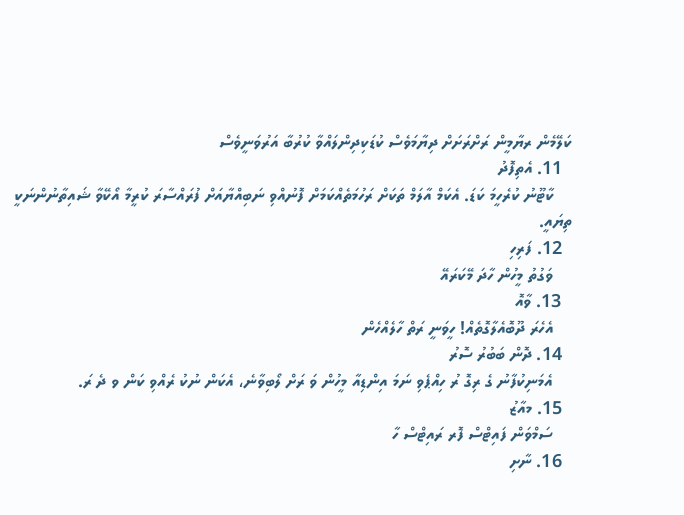ކަލޭމެން ރޔާމީން ރަށްރަށަށް ދިޔާމަވެސް ކުޑަކިދިންލައްވާ ކުރުބާ އަރުވަނީވެސް
  11. އެތިފޮދު
    ކާޓޫނު ކުރެހީމަ ކަޑަ. އެކަމް އާލަމް ތަކަށް ރަހުމަތެއްކަމަށް ފޮނުއްވި ނަބިއްޔާއަށް ފުރައްސާރަ ކުރީމާ އޯކޭވާ ޝައިތާނުންނަކީ ތިޔައީ.
  12. ފަރިހި
    ވަގުތު މީހުން ހާދަ މޭކަރައޭ
  13. ވާއޮ
    އެހެރަ ދޫބޮއެލާގޮތެއް! ހީވަނީ ރަތް ހާލެއްހެން
  14. ދޮން ބަބުރު ސޮރު
    އެމަނިކުފާނު ގެ ރިގޮ ރު ހިއްޕެވި ނަމަ އިންޑިއާ މީހުން ވަ ރަށް ލޯބިވާނެ، އެކަން ނުކު ރެއްވި ކަން ވ ދެ ރަ.
  15. މއާޒު
    ސަމްވަން ފައިޓްސް ފޮރ ރައިޓްސް ހާ
  16. ނާށި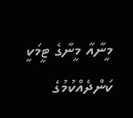މީނާއާ މީނާގެ ޓީމަކީ ކަންދެއްކުމުގެ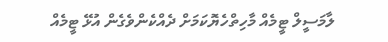ލާމަސީލް ޓީމެއް މާހިތްހެޔޮކަމަށް ދެއްކެންވެގެން އުޅޭ ޓީމެއް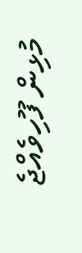މުޅިން ފޫހިވެއްޖެ